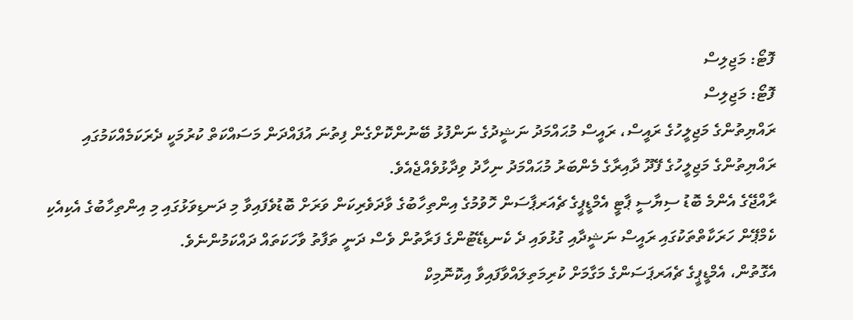ފޮޓޯ: މަޖިލިސް
ފޮޓޯ: މަޖިލިސް
ރައްޔިތުންގެ މަޖިލީހުގެ ރައީސް، ރައީސް މުޙައްމަދު ނަޝީދުގެ ނަންފުޅު ބޭނުންކޮށްގެން ފިތުނަ އުފައްދަން މަސައްކަތް ކުރުމަކީ ދެރަކަމެއްކަމުގައި ރައްޔިތުންގެ މަޖިލީހުގެ ފޭދޫ ދާއިރާގެ މެންބަރު މުޙައްމަދު ނިހާދު ވިދާޅުވެއްޖެއެވެ.
ރާއްޖޭގެ އެންމެ ބޮޑު ސިޔާސީ ޕާޓީ އެމްޑީޕީގެ ޗެއަރޕާސަން ހޮވުމުގެ އިންތިހާބުގެ ވާދަވެރިކަން ވަރަށް ބޮޑުވެފައިވާ މި ދަނޑިވަޅުގައި މި އިންތިހާބުގެ އެކިއެކި ކެމްޕޭން ހަރަކާތްތަކުގައި ރައީސް ނަޝީދާއި ގުޅުވައި ދެ ކެނޑިޑޭޓުންގެ ފަރާތުން ވެސް ދަނީ ތަފާތު ވާހަކަތައް ދައްކަމުންނެވެ.
އެގޮތުން، އެމްޑީޕީގެ ޗެއަރޕަސަންގެ މަގާމަށް ކުރިމަތިލައްވާފައިވާ އިކޮނޮމިކް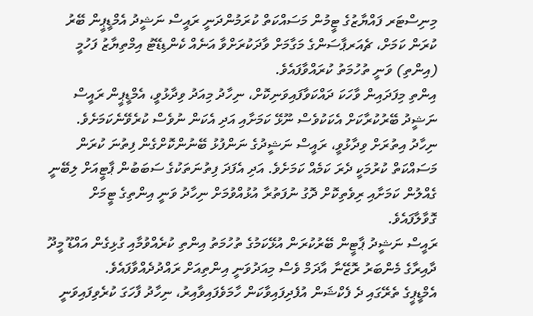މިނިސްޓަރ ފައްޔާޒުގެ ޓީމުން މަސައްކަތް ކުރަމުންދަނީ ރައީސް ނަޝީދު އެމްޑީޕީން ބޭރު ކުރަން ކަމަށް، ޗެއަރޕާސަންގެ މަގާމަށް ވާދަކުރަށްވާ އަނެއް ކެންޑިޑޭޓު އިމްތިޔާޒު ފަހުމީ (އިންތި) ވަނީ ތުހުމަތު ކުރައްވާފައެވެ.
އިންތި މިފަދައިން ވާހަކަ ދައްކަވާފައިވަނިކޮށް، ނިހާދު މިއަދު ވިދާޅުވީ، އެމްޑީޕީން ރައީސް ނަޝީދު ބޭރުކުރާކަށް އެކަކުވެސް ނޫޅޭ ކަމަށާއި އަދި އެކަން ނުވެސް ކުރެވޭނެކަމަށެވެ.
ނިހާދު އިތުރަށް ވިދާޅުވީ، ރައީސް ނަޝީދުގެ ނަންފުޅު ބޭނުންކޮށްގެން ފިތުނަ ކުރަން މަސައްކަތް ކުރުމަކީ ދެރަ ކަމެއް ކަމަށެވެ. އަދި އެފަދަ ފިތުނަތަކުގެ ސަބަބުން ޕާޓީއަށް ލިބޭނީ ގެއްލުން ކަމަށާއި ރިވެތިކޮށް ދޮގު ނުފަތުރާ އުޅުއްވުމަށް ނިހާދު ވަނީ އިންތިގެ ޓީމަށް ގޮވާލާފައެވެ.
ރައީސް ނަޝީދު ޕާޓީން ބޭރުކުރަން އުޅޭކަމުގެ ތުހުމަތު އިންތި ކުރެއްވުމާއި ގުޅިގެން އައްޑޫ މީދޫ ދާއިރާގެ މެންބަރު ރޮޒޭނާ އާދަމް ވެސް މިއަދުވަނީ އިންތިއަށް ރައްދުދެއްވާފައެވެ.
އެމްޑީޕީގެ ތެރޭގައި ދެ ފެކްޝަން އުފެދިފައިވާކަން ހާމަވެފައިވާއިރު، ނިހާދު ފާހަގަ ކުރެވިފައިވަނީ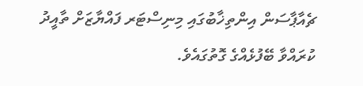ޗެއާޕާސަން އިންތިޚާބުގައި މިނިސްޓަރ ފައްޔާޒަށް ތާއީދު ކުރައްވާ ބޭފުޅެއްގެ ގޮތުގައެވެ.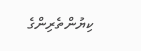ކިޔުންތެރިންގެ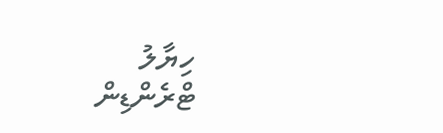ހިޔާލު
ޓްރެންޑިން